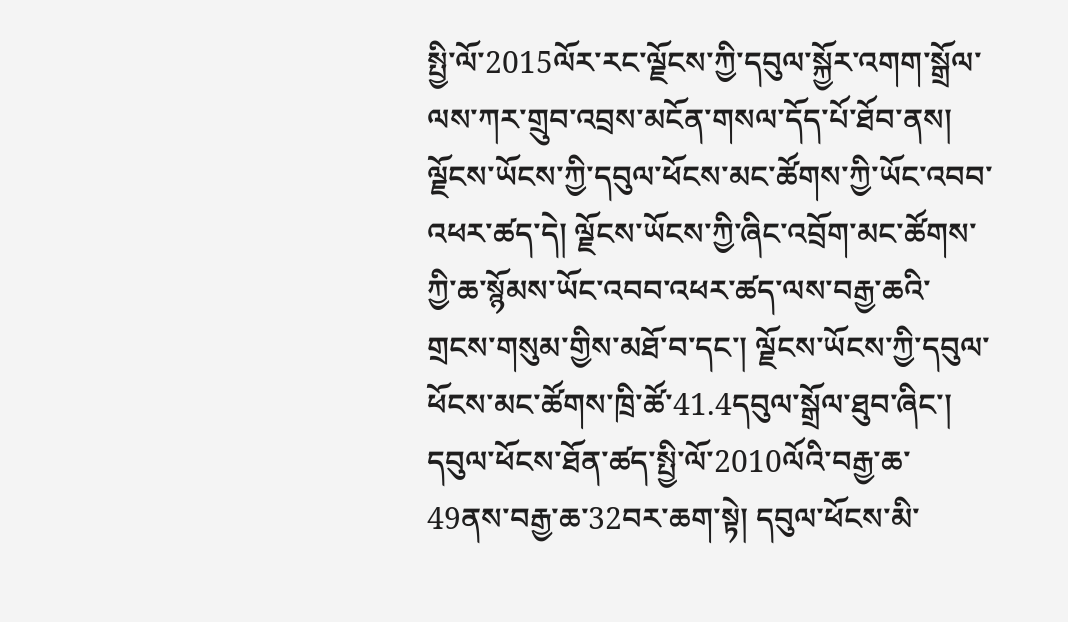སྤྱི་ལོ་2015ལོར་རང་ལྗོངས་ཀྱི་དབུལ་སྐྱོར་འགག་སྒྲོལ་ལས་ཀར་གྲུབ་འབྲས་མངོན་གསལ་དོད་པོ་ཐོབ་ནས། ལྗོངས་ཡོངས་ཀྱི་དབུལ་ཕོངས་མང་ཚོགས་ཀྱི་ཡོང་འབབ་འཕར་ཚད་དེ། ལྗོངས་ཡོངས་ཀྱི་ཞིང་འབྲོག་མང་ཚོགས་ཀྱི་ཆ་སྙོམས་ཡོང་འབབ་འཕར་ཚད་ལས་བརྒྱ་ཆའི་གྲངས་གསུམ་གྱིས་མཐོ་བ་དང་། ལྗོངས་ཡོངས་ཀྱི་དབུལ་ཕོངས་མང་ཚོགས་ཁྲི་ཚོ་41.4དབུལ་སྒྲོལ་ཐུབ་ཞིང་། དབུལ་ཕོངས་ཐོན་ཚད་སྤྱི་ལོ་2010ལོའི་བརྒྱ་ཆ་49ནས་བརྒྱ་ཆ་32བར་ཆག་སྟེ། དབུལ་ཕོངས་མི་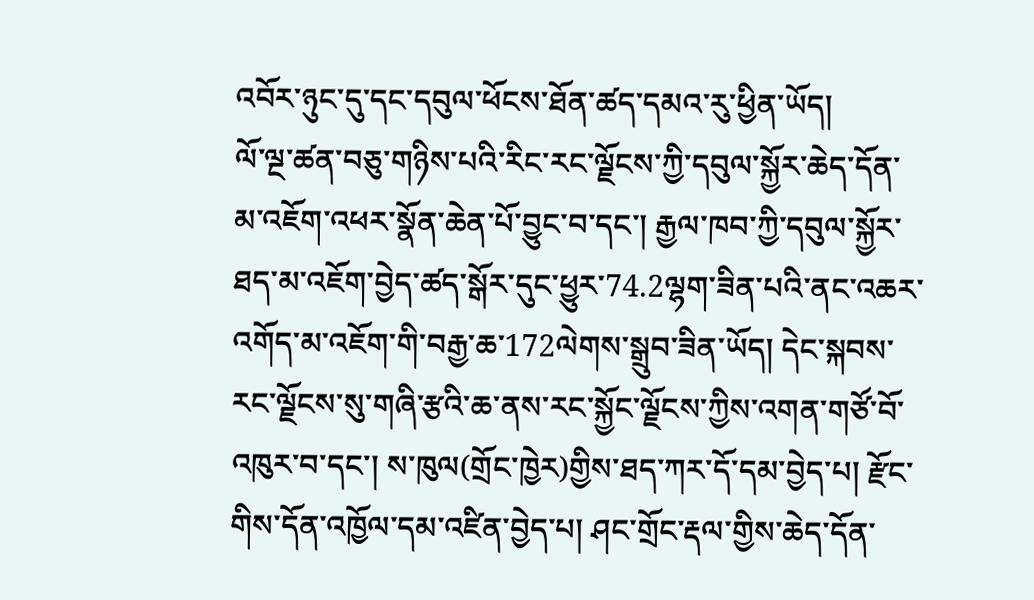འབོར་ཉུང་དུ་དང་དབུལ་ཕོངས་ཐོན་ཚད་དམའ་རུ་ཕྱིན་ཡོད།
ལོ་ལྔ་ཚན་བཅུ་གཉིས་པའི་རིང་རང་ལྗོངས་ཀྱི་དབུལ་སྐྱོར་ཆེད་དོན་མ་འཇོག་འཕར་སྣོན་ཆེན་པོ་བྱུང་བ་དང་། རྒྱལ་ཁབ་ཀྱི་དབུལ་སྐྱོར་ཐད་མ་འཇོག་བྱེད་ཚད་སྒོར་དུང་ཕྱུར་74.2ལྷག་ཟིན་པའི་ནང་འཆར་འགོད་མ་འཇོག་གི་བརྒྱ་ཆ་172ལེགས་སྒྲུབ་ཟིན་ཡོད། དེང་སྐབས་རང་ལྗོངས་སུ་གཞི་རྩའི་ཆ་ནས་རང་སྐྱོང་ལྗོངས་ཀྱིས་འགན་གཙོ་བོ་འཁུར་བ་དང་། ས་ཁུལ(གྲོང་ཁྱེར)གྱིས་ཐད་ཀར་དོ་དམ་བྱེད་པ། རྫོང་གིས་དོན་འཁྱོལ་དམ་འཛིན་བྱེད་པ། ཤང་གྲོང་རྡལ་གྱིས་ཆེད་དོན་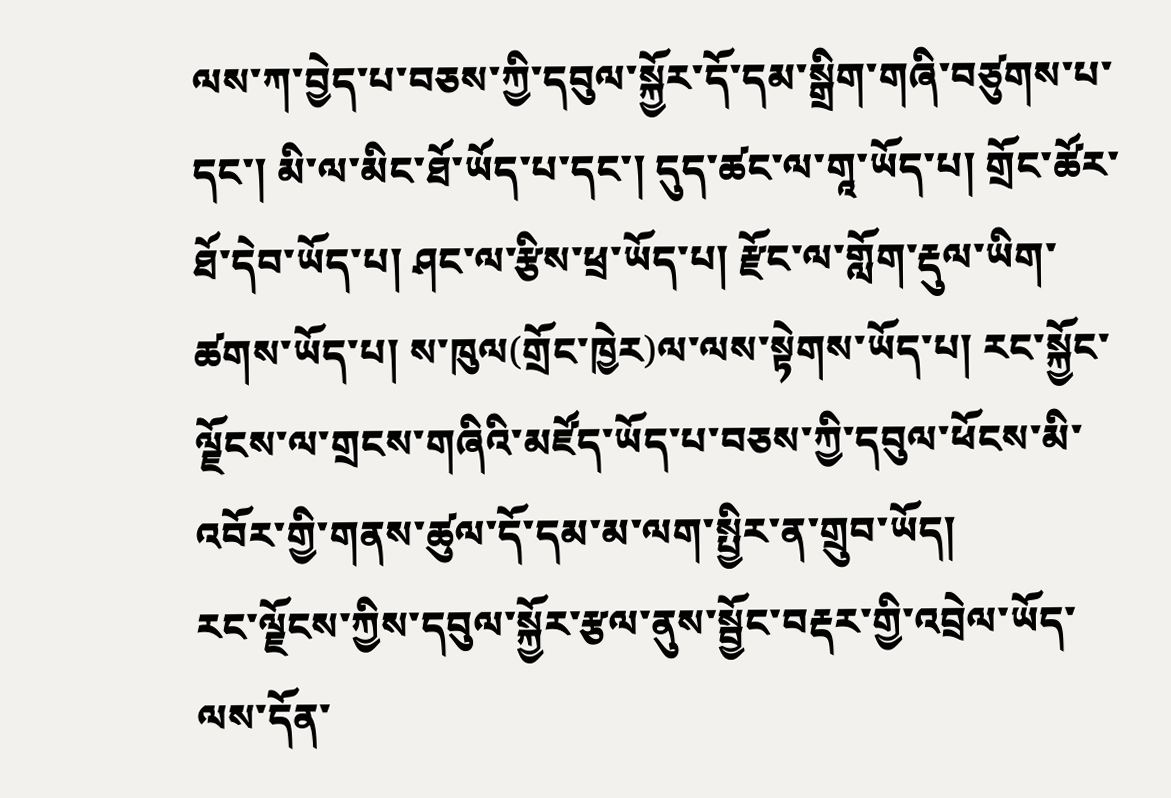ལས་ཀ་བྱེད་པ་བཅས་ཀྱི་དབུལ་སྐྱོར་དོ་དམ་སྒྲིག་གཞི་བཙུགས་པ་དང་། མི་ལ་མིང་ཐོ་ཡོད་པ་དང་། དུད་ཚང་ལ་གཱ་ཡོད་པ། གྲོང་ཚོར་ཐོ་དེབ་ཡོད་པ། ཤང་ལ་རྩིས་ཕྲ་ཡོད་པ། རྫོང་ལ་གློག་རྡུལ་ཡིག་ཚགས་ཡོད་པ། ས་ཁུལ(གྲོང་ཁྱེར)ལ་ལས་སྟེགས་ཡོད་པ། རང་སྐྱོང་ལྗོངས་ལ་གྲངས་གཞིའི་མཛོད་ཡོད་པ་བཅས་ཀྱི་དབུལ་ཕོངས་མི་འབོར་གྱི་གནས་ཚུལ་དོ་དམ་མ་ལག་སྤྱིར་ན་གྲུབ་ཡོད།
རང་ལྗོངས་ཀྱིས་དབུལ་སྐྱོར་རྩལ་ནུས་སྦྱོང་བརྡར་གྱི་འབྲེལ་ཡོད་ལས་དོན་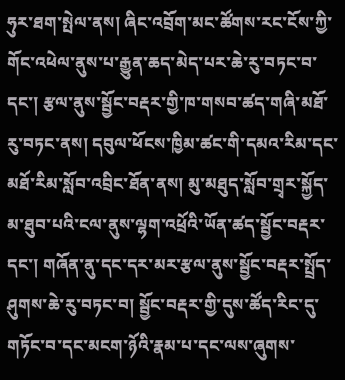ཧུར་ཐག་སྤེལ་ནས། ཞིང་འབྲོག་མང་ཚོགས་རང་ངོས་ཀྱི་གོང་འཕེལ་ནུས་པ་རྒྱུན་ཆད་མེད་པར་ཆེ་རུ་བཏང་བ་དང་། རྩལ་ནུས་སྦྱོང་བརྡར་གྱི་ཁ་གསབ་ཚད་གཞི་མཐོ་རུ་བཏང་ནས། དབུལ་ཕོངས་ཁྱིམ་ཚང་གི་དམའ་རིམ་དང་མཐོ་རིམ་སློབ་འབྲིང་ཐོན་ནས། མུ་མཐུད་སློབ་གྲྭར་སྐྱོད་མ་ཐུབ་པའི་ངལ་ནུས་ལྷག་འཕྲོའི་ཡོན་ཚད་སྦྱོང་བརྡར་དང་། གཞོན་ནུ་དང་དར་མར་རྩལ་ནུས་སྦྱོང་བརྡར་སྤྲོད་ཤུགས་ཆེ་རུ་བཏང་བ། སྦྱོང་བརྡར་གྱི་དུས་ཚོད་རིང་དུ་གཏོང་བ་དང་མངག་ཉོའི་རྣམ་པ་དང་ལས་ཞུགས་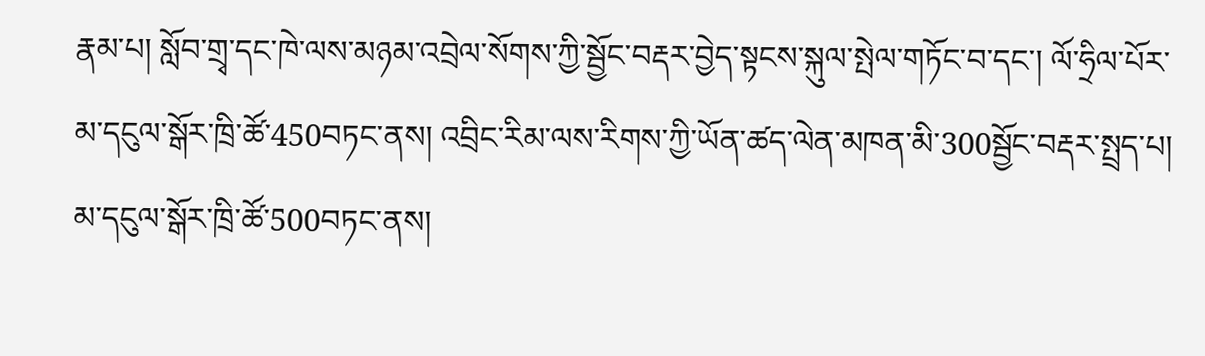རྣམ་པ། སློབ་གྲྭ་དང་ཁེ་ལས་མཉམ་འབྲེལ་སོགས་ཀྱི་སྦྱོང་བརྡར་བྱེད་སྟངས་སྐུལ་སྤེལ་གཏོང་བ་དང་། ལོ་ཧྲིལ་པོར་མ་དངུལ་སྒོར་ཁྲི་ཚོ་450བཏང་ནས། འབྲིང་རིམ་ལས་རིགས་ཀྱི་ཡོན་ཚད་ལེན་མཁན་མི་300སྦྱོང་བརྡར་སྤྲད་པ། མ་དངུལ་སྒོར་ཁྲི་ཚོ་500བཏང་ནས།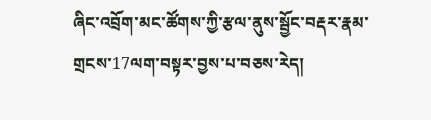ཞིང་འབྲོག་མང་ཚོགས་ཀྱི་རྩལ་ནུས་སྦྱོང་བརྡར་རྣམ་གྲངས་17ལག་བསྟར་བྱས་པ་བཅས་རེད།